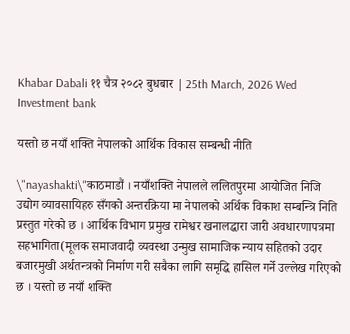Khabar Dabali ११ चैत्र २०८२ बुधबार | 25th March, 2026 Wed
Investment bank

यस्तो छ नयाँ शक्ति नेपालको आर्थिक विकास सम्बन्धी नीति

\"nayashakti\"काठमाडौं । नयाँशक्ति नेपालले ललितपुरमा आयोजित निजि उद्योग व्यावसायिहरु सँगको अन्तरक्रिया मा नेपालको अर्थिक विकाश सम्बन्त्रि निति प्रस्तुत गरेको छ । आर्थिक विभाग प्रमुख रामेश्वर खनालद्धारा जारी अवधारणापत्रमा सहभागिता(मूलक समाजवादी व्यवस्था उन्मुख सामाजिक न्याय सहितको उदार बजारमुखी अर्थतन्त्रको निर्माण गरी सबैका लागि समृद्धि हासिल गर्ने उल्लेख गरिएको छ । यस्तो छ नयाँ शक्ति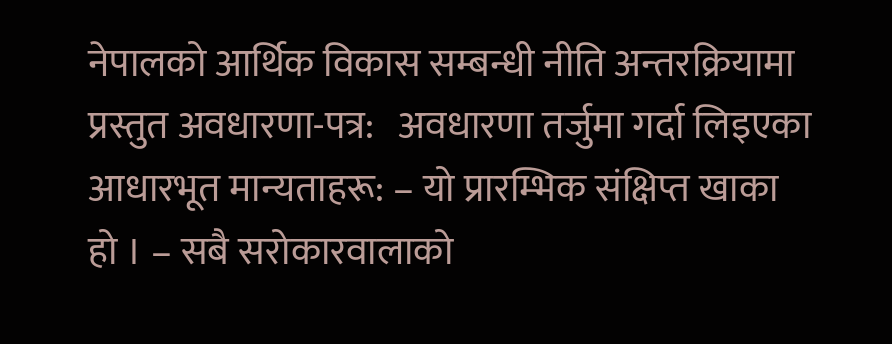नेपालको आर्थिक विकास सम्बन्धी नीति अन्तरक्रियामा प्रस्तुत अवधारणा-पत्र:   अवधारणा तर्जुमा गर्दा लिइएका आधारभूत मान्यताहरू: – यो प्रारम्भिक संक्षिप्त खाका हो । – सबै सरोकारवालाको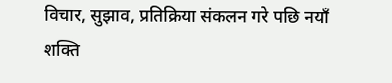विचार, सुझाव, प्रतिक्रिया संकलन गरे पछि नयाँ शक्ति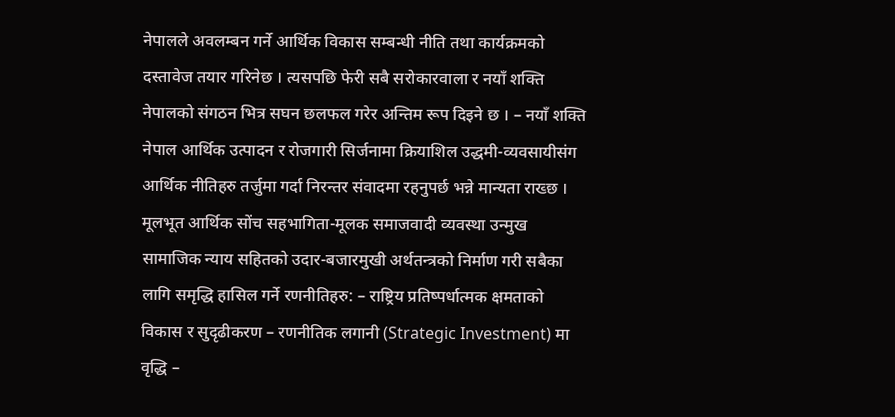नेपालले अवलम्बन गर्ने आर्थिक विकास सम्बन्धी नीति तथा कार्यक्रमको दस्तावेज तयार गरिनेछ । त्यसपछि फेरी सबै सरोकारवाला र नयाँ शक्ति नेपालको संगठन भित्र सघन छलफल गरेर अन्तिम रूप दिइने छ । – नयाँ शक्ति नेपाल आर्थिक उत्पादन र रोजगारी सिर्जनामा क्रियाशिल उद्धमी-व्यवसायीसंग आर्थिक नीतिहरु तर्जुमा गर्दा निरन्तर संवादमा रहनुपर्छ भन्ने मान्यता राख्छ ।   मूलभूत आर्थिक सोंच सहभागिता-मूलक समाजवादी व्यवस्था उन्मुख सामाजिक न्याय सहितको उदार-बजारमुखी अर्थतन्त्रको निर्माण गरी सबैका लागि समृद्धि हासिल गर्ने रणनीतिहरु: – राष्ट्रिय प्रतिष्पर्धात्मक क्षमताको विकास र सुदृढीकरण – रणनीतिक लगानी (Strategic Investment) मा वृद्धि –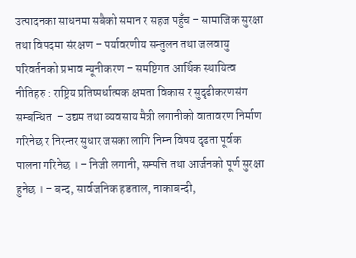उत्पादनका साधनमा सबैको समान र सहज पहुँच – सामाजिक सुरक्षा तथा विपदमा संरक्षण – पर्यावरणीय सन्तुलन तथा जलवायु परिवर्तनको प्रभाव न्यूनीकरण – समष्टिगत आर्थिक स्थायित्व नीतिहरु : राष्ट्रिय प्रतिष्पर्धात्मक क्षमता विकास र सुदृढीकरणसंग सम्बन्धित  – उद्यम तथा व्यवसाय मैत्री लगानीको वातावरण निर्माण गरिनेछ र निरन्तर सुधार जसका लागि निम्न विषय दृढता पूर्वक पालना गरिनेछ । – निजी लगानी, सम्पत्ति तथा आर्जनको पूर्ण सुरक्षा हुनेछ । – बन्द, सार्वजनिक हडताल, नाकाबन्दी,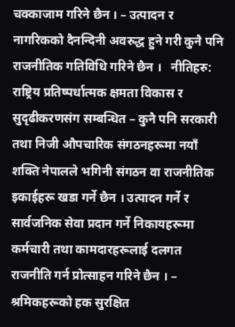चक्काजाम गरिने छैन । – उत्पादन र नागरिकको दैनन्दिनी अवरुद्ध हुने गरी कुनै पनि राजनीतिक गतिविधि गरिने छैन ।   नीतिहरु: राष्ट्रिय प्रतिष्पर्धात्मक क्षमता विकास र सुदृढीकरणसंग सम्बन्धित – कुनै पनि सरकारी तथा निजी औपचारिक संगठनहरूमा नयाँ शक्ति नेपालले भगिनी संगठन वा राजनीतिक इकाईहरू खडा गर्ने छैन । उत्पादन गर्ने र सार्वजनिक सेवा प्रदान गर्ने निकायहरूमा कर्मचारी तथा कामदारहरूलाई दलगत राजनीति गर्न प्रोत्साहन गरिने छैन । – श्रमिकहरूको हक सुरक्षित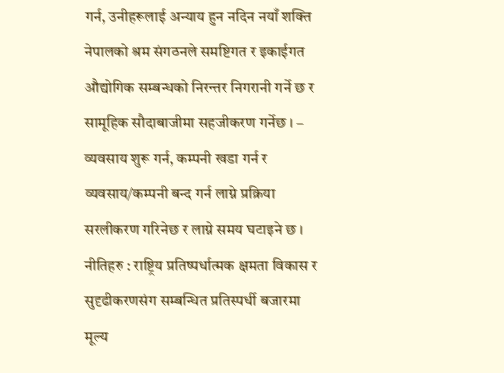गर्न, उनीहरूलाई अन्याय हुन नदिन नयाँ शक्ति नेपालको श्रम संगठनले समष्टिगत र इकाईगत औद्योगिक सम्बन्धको निरन्तर निगरानी गर्ने छ र सामूहिक सौदाबाजीमा सहजीकरण गर्नेछ । – व्यवसाय शुरू गर्न, कम्पनी खडा गर्न र व्यवसाय/कम्पनी बन्द गर्न लाग्ने प्रक्रिया सरलीकरण गरिनेछ र लाग्ने समय घटाइने छ । नीतिहरु : राष्ट्रिय प्रतिष्पर्धात्मक क्षमता विकास र सुदृढीकरणसंग सम्बन्धित प्रतिस्पर्धी बजारमा मूल्य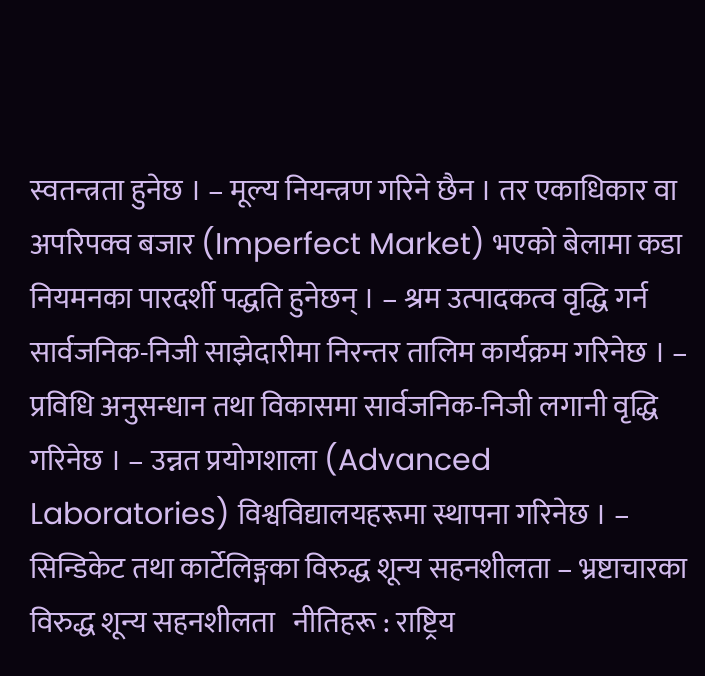स्वतन्त्रता हुनेछ । – मूल्य नियन्त्रण गरिने छैन । तर एकाधिकार वा अपरिपक्व बजार (Imperfect Market) भएको बेलामा कडा नियमनका पारदर्शी पद्धति हुनेछन् । – श्रम उत्पादकत्व वृद्धि गर्न सार्वजनिक-निजी साझेदारीमा निरन्तर तालिम कार्यक्रम गरिनेछ । – प्रविधि अनुसन्धान तथा विकासमा सार्वजनिक-निजी लगानी वृद्धि गरिनेछ । – उन्नत प्रयोगशाला (Advanced Laboratories) विश्वविद्यालयहरूमा स्थापना गरिनेछ । – सिन्डिकेट तथा कार्टेलिङ्गका विरुद्ध शून्य सहनशीलता – भ्रष्टाचारका विरुद्ध शून्य सहनशीलता   नीतिहरू : राष्ट्रिय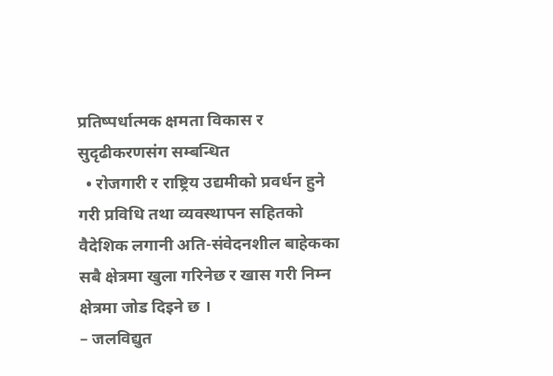प्रतिष्पर्धात्मक क्षमता विकास र सुदृढीकरणसंग सम्बन्धित
  • रोजगारी र राष्ट्रिय उद्यमीको प्रवर्धन हुने गरी प्रविधि तथा व्यवस्थापन सहितको वैदेशिक लगानी अति-संवेदनशील बाहेकका सबै क्षेत्रमा खुला गरिनेछ र खास गरी निम्न क्षेत्रमा जोड दिइने छ ।
– जलविद्युत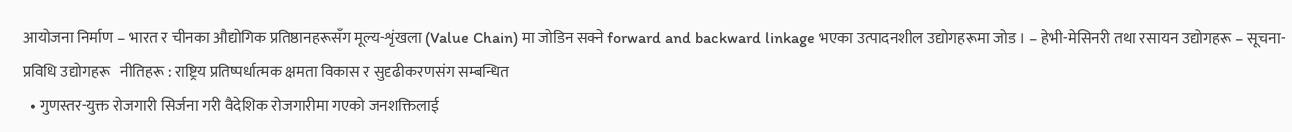आयोजना निर्माण – भारत र चीनका औद्योगिक प्रतिष्ठानहरूसँग मूल्य-शृंखला (Value Chain) मा जोडिन सक्ने forward and backward linkage भएका उत्पादनशील उद्योगहरूमा जोड । – हेभी-मेसिनरी तथा रसायन उद्योगहरू – सूचना-प्रविधि उद्योगहरू   नीतिहरू : राष्ट्रिय प्रतिष्पर्धात्मक क्षमता विकास र सुदृढीकरणसंग सम्बन्धित
  • गुणस्तर-युक्त रोजगारी सिर्जना गरी वैदेशिक रोजगारीमा गएको जनशक्तिलाई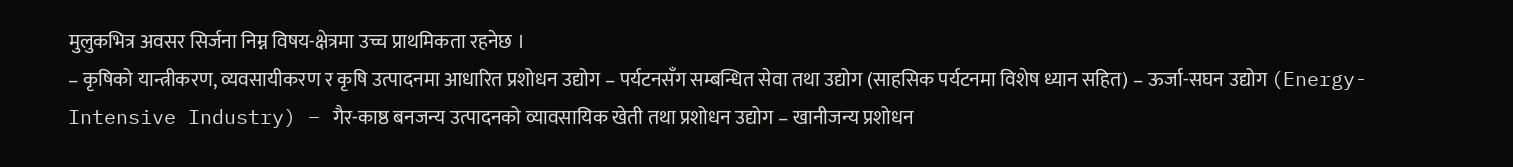मुलुकभित्र अवसर सिर्जना निम्न विषय-क्षेत्रमा उच्च प्राथमिकता रहनेछ ।
– कृषिको यान्त्रीकरण, व्यवसायीकरण र कृषि उत्पादनमा आधारित प्रशोधन उद्योग – पर्यटनसँग सम्बन्धित सेवा तथा उद्योग (साहसिक पर्यटनमा विशेष ध्यान सहित) – ऊर्जा-सघन उद्योग (Energy-Intensive Industry) – गैर-काष्ठ बनजन्य उत्पादनको व्यावसायिक खेती तथा प्रशोधन उद्योग – खानीजन्य प्रशोधन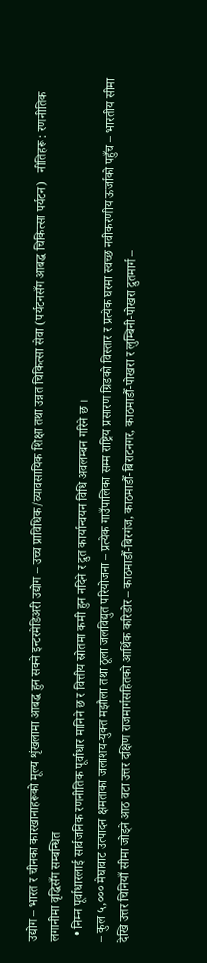उद्योग – भारत र चीनका कारखानाहरूको मूल्य शृंखलामा आबद्ध हुन सक्ने इन्टरमेडिअरी उद्योग – उच्च प्राविधिक/व्यावसायिक शिक्षा तथा उन्नत चिकित्सा सेवा (पर्यटनसँग आबद्ध चिकित्सा पर्यटन)   नीतिहरू : रणनीतिक लगानीमा वृद्धिसँग सम्बन्धित
  • निम्न पूर्वाधारलाई सार्वजनिक रणनीतिक पूर्वाधार मानिने छ र वित्तीय स्रोतमा कमी हुन नदिने र द्रुत कार्यान्वयन विधि अवलम्बन गरिने छ ।
– कुल ५,००० मेघावाट उत्पादन क्षमताका जलाशय-युक्त मझौला तथा ठूला जलविद्युत परियोजना – प्रत्येक गाउँपालिका सम्म राष्ट्रिय प्रसारण ग्रिडको विस्तार र प्रत्येक घरमा स्वच्छ नवीकरणीय ऊर्जाको पहुँच – भारतीय सीमा देखि उत्तर चिनियाँ सीमा जोड्ने आठ वटा उत्तर दक्षिण राजमार्गसहितको आर्थिक करिडोर – काठमाडौँ-बिरगंज, काठमाडौँ-बिराटनगर, काठमाडौँ-पोखरा र लुम्बिनी-पोखरा द्रुतमार्ग –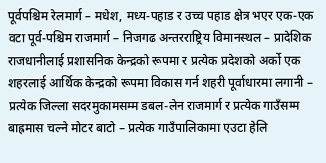पूर्वपश्चिम रेलमार्ग – मधेश, मध्य-पहाड र उच्च पहाड क्षेत्र भएर एक-एक वटा पूर्व-पश्चिम राजमार्ग – निजगढ अन्तरराष्ट्रिय विमानस्थल – प्रादेशिक राजधानीलाई प्रशासनिक केन्द्रको रूपमा र प्रत्येक प्रदेशको अर्को एक शहरलाई आर्थिक केन्द्रको रूपमा विकास गर्न शहरी पूर्वाधारमा लगानी – प्रत्येक जिल्ला सदरमुकामसम्म डबल-लेन राजमार्ग र प्रत्येक गाउँसम्म बाह्रमास चल्ने मोटर बाटो – प्रत्येक गाउँपालिकामा एउटा हेलि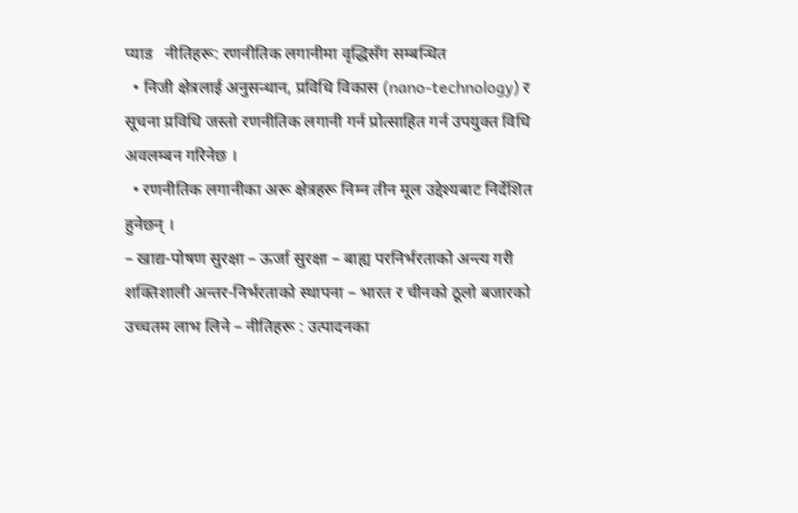प्याड   नीतिहरू: रणनीतिक लगानीमा वृद्धिसँग सम्बन्धित
  • निजी क्षेत्रलाई अनुसन्धान, प्रविधि विकास (nano-technology) र सूचना प्रविधि जस्तो रणनीतिक लगानी गर्न प्रोत्साहित गर्न उपयुक्त विधि अवलम्बन गरिनेछ ।
  • रणनीतिक लगानीका अरू क्षेत्रहरू निम्न तीन मूल उद्देश्यबाट निर्देशित हुनेछन् ।
– खाद्य-पोषण सुरक्षा – ऊर्जा सुरक्षा – बाह्य परनिर्भरताको अन्त्य गरी शक्तिशाली अन्तर-निर्भरताको स्थापना – भारत र चीनको ठूलो बजारको उच्चतम लाभ लिने – नीतिहरू : उत्पादनका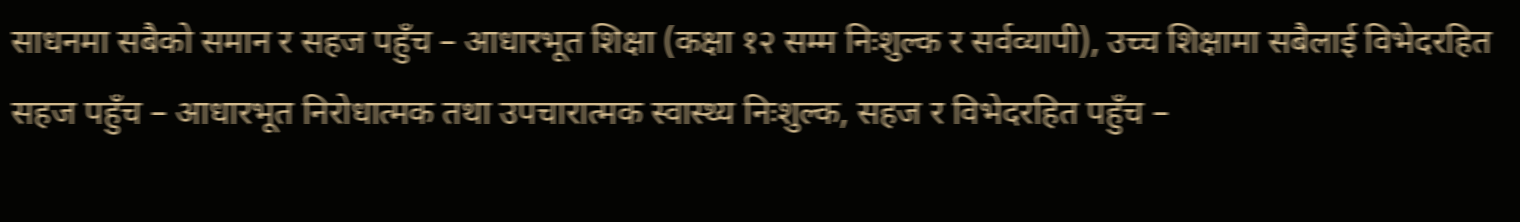साधनमा सबैको समान र सहज पहुँच – आधारभूत शिक्षा (कक्षा १२ सम्म निःशुल्क र सर्वव्यापी), उच्च शिक्षामा सबैलाई विभेदरहित सहज पहुँच – आधारभूत निरोधात्मक तथा उपचारात्मक स्वास्थ्य निःशुल्क, सहज र विभेदरहित पहुँच –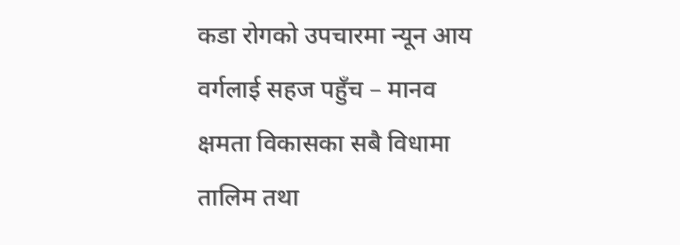कडा रोगको उपचारमा न्यून आय वर्गलाई सहज पहुँच – मानव क्षमता विकासका सबै विधामा तालिम तथा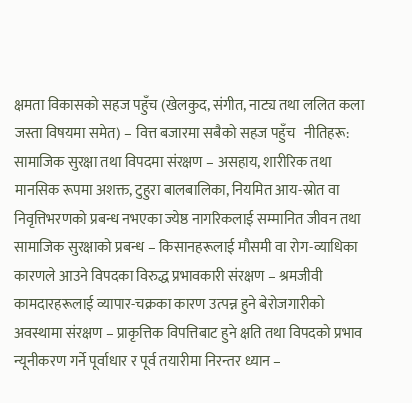क्षमता विकासको सहज पहुँच (खेलकुद, संगीत, नाट्य तथा ललित कला जस्ता विषयमा समेत) – वित्त बजारमा सबैको सहज पहुँच   नीतिहरू: सामाजिक सुरक्षा तथा विपदमा संरक्षण – असहाय, शारीरिक तथा मानसिक रूपमा अशक्त, टुहुरा बालबालिका, नियमित आय-स्रोत वा निवृत्तिभरणको प्रबन्ध नभएका ज्येष्ठ नागरिकलाई सम्मानित जीवन तथा सामाजिक सुरक्षाको प्रबन्ध – किसानहरूलाई मौसमी वा रोग-व्याधिका कारणले आउने विपदका विरुद्ध प्रभावकारी संरक्षण – श्रमजीवी कामदारहरूलाई व्यापार-चक्रका कारण उत्पन्न हुने बेरोजगारीको अवस्थामा संरक्षण – प्राकृत्तिक विपत्तिबाट हुने क्षति तथा विपदको प्रभाव न्यूनीकरण गर्ने पूर्वाधार र पूर्व तयारीमा निरन्तर ध्यान –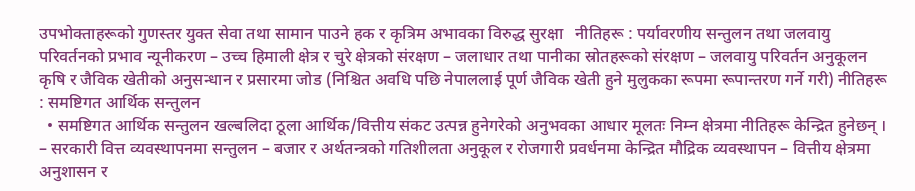उपभोक्ताहरूको गुणस्तर युक्त सेवा तथा सामान पाउने हक र कृत्रिम अभावका विरुद्ध सुरक्षा   नीतिहरू : पर्यावरणीय सन्तुलन तथा जलवायु परिवर्तनको प्रभाव न्यूनीकरण – उच्च हिमाली क्षेत्र र चुरे क्षेत्रको संरक्षण – जलाधार तथा पानीका स्रोतहरूको संरक्षण – जलवायु परिवर्तन अनुकूलन कृषि र जैविक खेतीको अनुसन्धान र प्रसारमा जोड (निश्चित अवधि पछि नेपाललाई पूर्ण जैविक खेती हुने मुलुकका रूपमा रूपान्तरण गर्ने गरी) नीतिहरू : समष्टिगत आर्थिक सन्तुलन
  • समष्टिगत आर्थिक सन्तुलन खल्बलिदा ठूला आर्थिक/वित्तीय संकट उत्पन्न हुनेगरेको अनुभवका आधार मूलतः निम्न क्षेत्रमा नीतिहरू केन्द्रित हुनेछन् ।
– सरकारी वित्त व्यवस्थापनमा सन्तुलन – बजार र अर्थतन्त्रको गतिशीलता अनुकूल र रोजगारी प्रवर्धनमा केन्द्रित मौद्रिक व्यवस्थापन – वित्तीय क्षेत्रमा अनुशासन र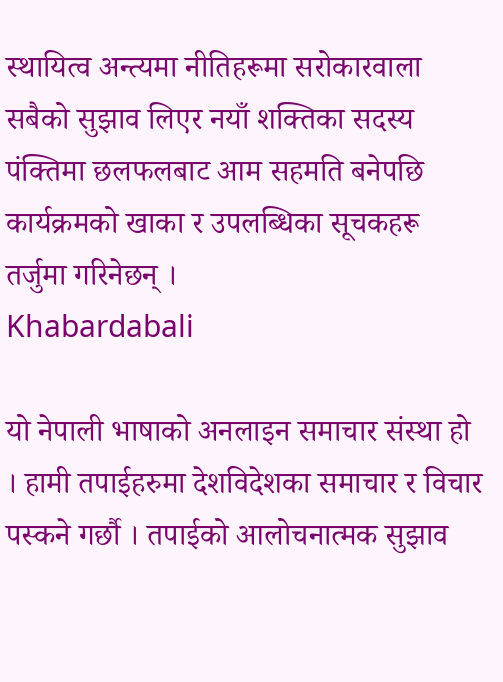स्थायित्व अन्त्यमा नीतिहरूमा सरोकारवाला सबैको सुझाव लिएर नयाँ शक्तिका सदस्य पंक्तिमा छलफलबाट आम सहमति बनेपछि कार्यक्रमको खाका र उपलब्धिका सूचकहरू तर्जुमा गरिनेछन् ।
Khabardabali

यो नेपाली भाषाको अनलाइन समाचार संस्था हो । हामी तपाईहरुमा देशविदेशका समाचार र विचार पस्कने गर्छौ । तपाईको आलोचनात्मक सुझाव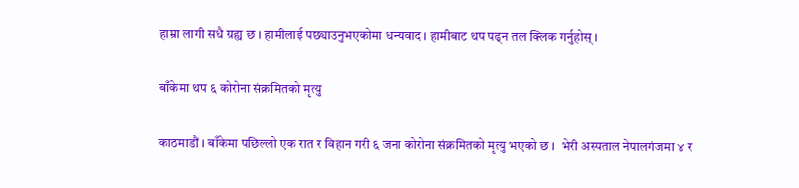हाम्रा लागी सधै ग्रह्य छ । हामीलाई पछ्याउनुभएकोमा धन्यवाद । हामीबाट थप पढ्न तल क्लिक गर्नुहोस् ।

बाँकेमा थप ६ कोरोना संक्रमितको मृत्यु

काठमाडौं । बाँकेमा पछिल्लो एक रात र विहान गरी ६ जना कोरोना संक्रमितको मृत्यु भएको छ ।  भेरी अस्पताल नेपालगंजमा ४ र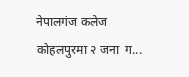नेपालगंज कलेज कोहलपुरमा २ जना  ग...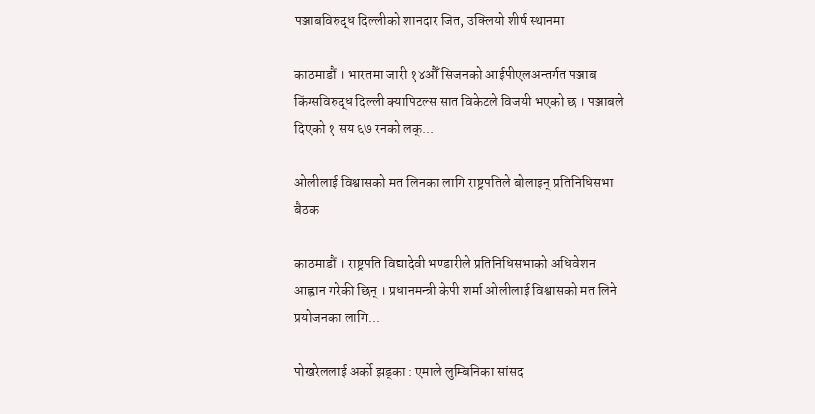पञ्जाबविरुद्ध दिल्लीको शानदार जित, उक्लियो शीर्ष स्थानमा

काठमाडौं । भारतमा जारी १४औँ सिजनको आईपीएलअन्तर्गत पञ्जाब किंग्सविरुद्ध दिल्ली क्यापिटल्स सात विकेटले विजयी भएको छ । पञ्जाबले दिएको १ सय ६७ रनको लक्...

ओलीलाई विश्वासको मत लिनका लागि राष्ट्रपतिले बोलाइन् प्रतिनिधिसभा बैठक

काठमाडौं । राष्ट्रपति विद्यादेवी भण्डारीले प्रतिनिधिसभाको अधिवेशन आह्वान गरेकी छिन् । प्रधानमन्त्री केपी शर्मा ओलीलाई विश्वासको मत लिने प्रयोजनका लागि...

पोखरेललाई अर्को झड्का : एमाले लुम्बिनिका सांसद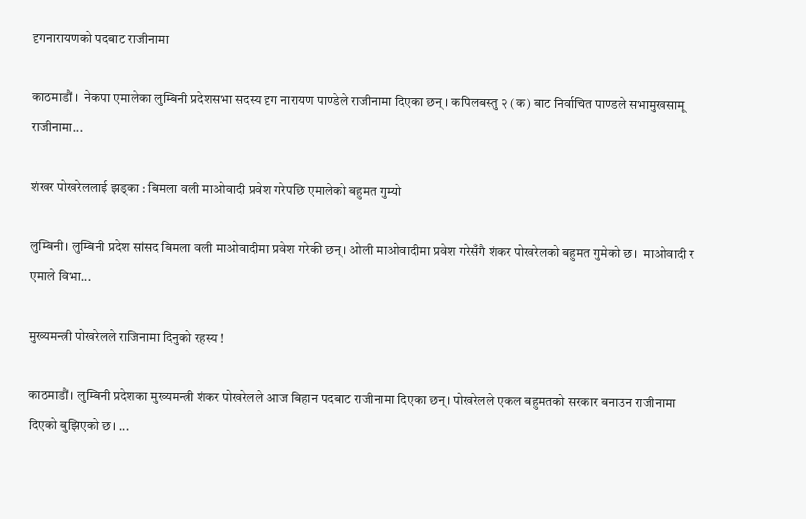दृगनारायणको पदबाट राजीनामा

काठमाडौं ।  नेकपा एमालेका लुम्बिनी प्रदेशसभा सदस्य दृग नारायण पाण्डेले राजीनामा दिएका छन् । कपिलबस्तु २ (क) बाट निर्वाचित पाण्डले सभामुखसामू राजीनामा...

शंखर पोखरेललाई झड्का : बिमला वली माओवादी प्रवेश गरेपछि एमालेको बहुमत गुम्यो

लुम्बिनी। लुम्बिनी प्रदेश सांसद बिमला वली माओवादीमा प्रवेश गरेकी छन्। ओली माओवादीमा प्रवेश गरेसँगै शंकर पोखरेलको बहुमत गुमेको छ।  माओवादी र एमाले विभा...

मुख्यमन्त्री पोखरेलले राजिनामा दिनुको रहस्य !

काठमाडौं। लुम्बिनी प्रदेशका मुख्यमन्त्री शंकर पोखरेलले आज बिहान पदबाट राजीनामा दिएका छन्। पोखरेलले एकल बहुमतको सरकार बनाउन राजीनामा दिएको बुझिएको छ। ...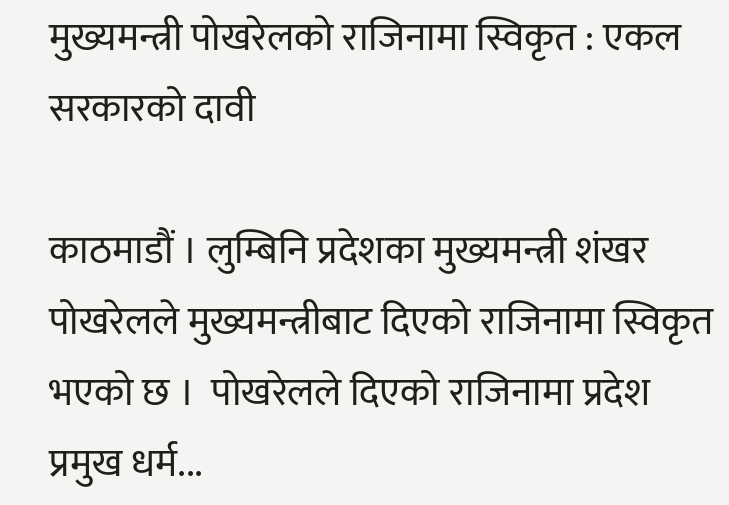मुख्यमन्त्री पोखरेलको राजिनामा स्विकृत : एकल सरकारको दावी

काठमाडौं । लुम्बिनि प्रदेशका मुख्यमन्त्री शंखर पोखरेलले मुख्यमन्त्रीबाट दिएको राजिनामा स्विकृत भएको छ ।  पोखरेलले दिएको राजिनामा प्रदेश प्रमुख धर्म...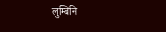लुम्बिनि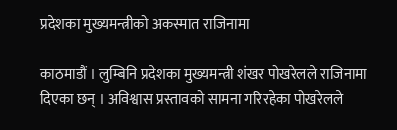प्रदेशका मुख्यमन्त्रीको अकस्मात राजिनामा

काठमाडौं । लुम्बिनि प्रदेशका मुख्यमन्त्री शंखर पोखरेलले राजिनामा दिएका छन् । अविश्वास प्रस्तावको सामना गरिरहेका पोखरेलले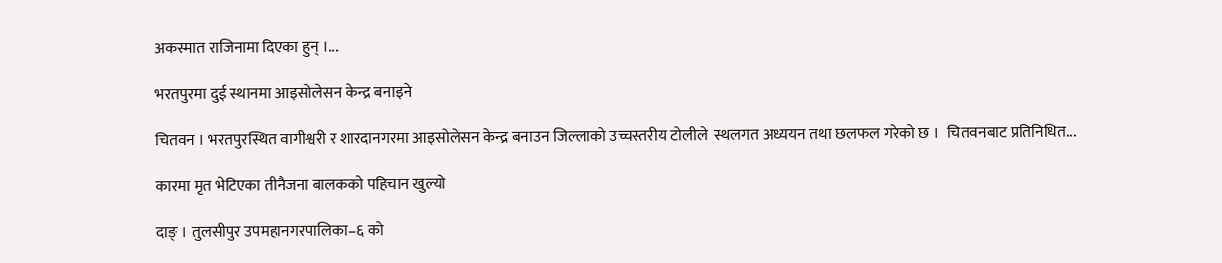अकस्मात राजिनामा दिएका हुन् ।...

भरतपुरमा दुई स्थानमा आइसोलेसन केन्द्र बनाइने

चितवन । भरतपुरस्थित वागीश्वरी र शारदानगरमा आइसोलेसन केन्द्र बनाउन जिल्लाको उच्चस्तरीय टोलीले  स्थलगत अध्ययन तथा छलफल गरेको छ ।  चितवनबाट प्रतिनिधित...

कारमा मृत भेटिएका तीनैजना बालकको पहिचान खुल्यो

दाङ् । तुलसीपुर उपमहानगरपालिका–६ को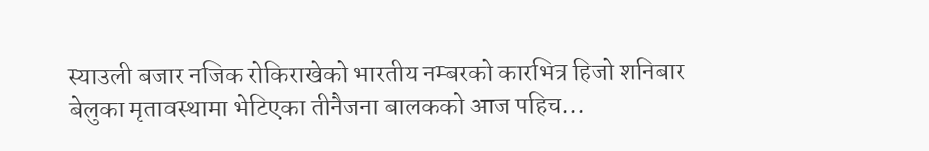स्याउली बजार नजिक रोकिराखेको भारतीय नम्बरको कारभित्र हिजो शनिबार बेलुका मृतावस्थामा भेटिएका तीनैजना बालकको आज पहिच...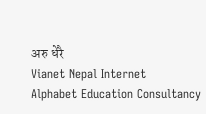अरु धेरै
Vianet Nepal Internet
Alphabet Education Consultancy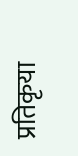प्रतिकृया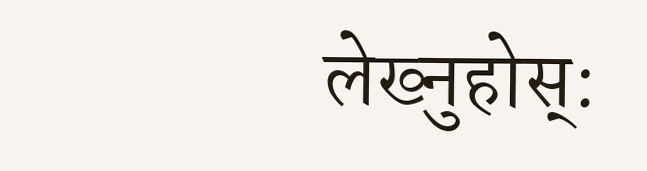लेख्नुहोस्: